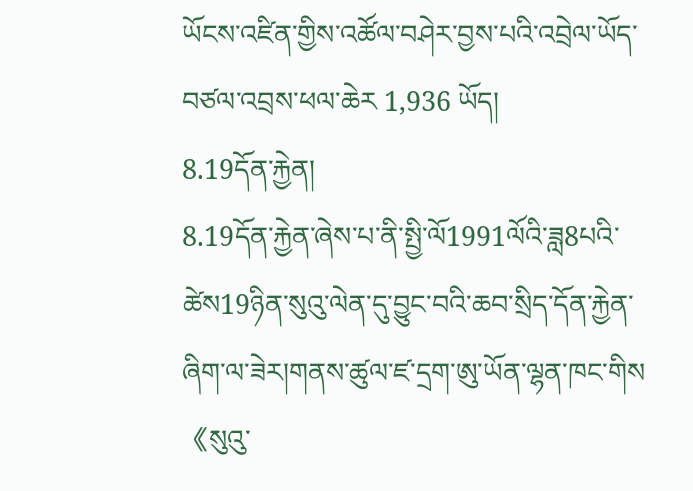ཡོངས་འཛིན་གྱིས་འཚོལ་བཤེར་བྱས་པའི་འབྲེལ་ཡོད་བཙལ་འབྲས་ཕལ་ཆེར 1,936 ཡོད།
8.19དོན་རྐྱེན།
8.19དོན་རྐྱེན་ཞེས་པ་ནི་སྤྱི་ལོ1991ལོའི་ཟླ8པའི་ཚེས19ཉིན་སུའུ་ལེན་དུ་བྱུང་བའི་ཆབ་སྲིད་དོན་རྐྱེན་ཞིག་ལ་ཟེར།གནས་ཚུལ་ཛ་དྲག་ཨུ་ཡོན་ལྷན་ཁང་གིས《སུའུ་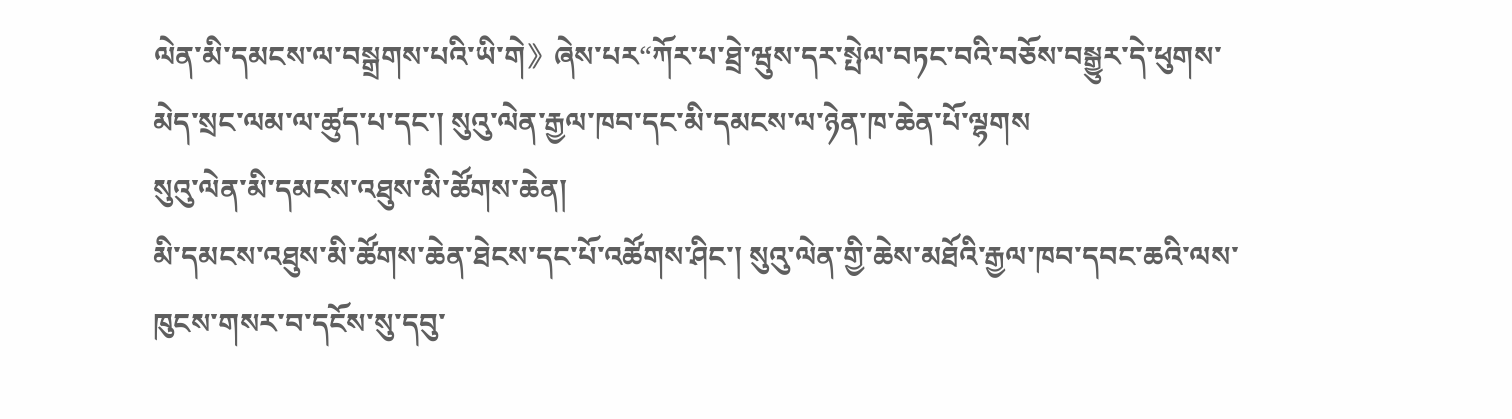ལེན་མི་དམངས་ལ་བསྒྲགས་པའི་ཡི་གེ》ཞེས་པར“ཀོར་པ་ཐྲེ་ཝུས་དར་སྤེལ་བཏང་བའི་བཅོས་བསྒྱུར་དེ་ཕུགས་མེད་སྲང་ལམ་ལ་ཚུད་པ་དང་། སུའུ་ལེན་རྒྱལ་ཁབ་དང་མི་དམངས་ལ་ཉེན་ཁ་ཆེན་པོ་ལྷགས
སུའུ་ལེན་མི་དམངས་འཐུས་མི་ཚོགས་ཆེན།
མི་དམངས་འཐུས་མི་ཚོགས་ཆེན་ཐེངས་དང་པོ་འཚོགས་ཤིང་། སུའུ་ལེན་གྱི་ཆེས་མཐོའི་རྒྱལ་ཁབ་དབང་ཆའི་ལས་ཁུངས་གསར་བ་དངོས་སུ་དབུ་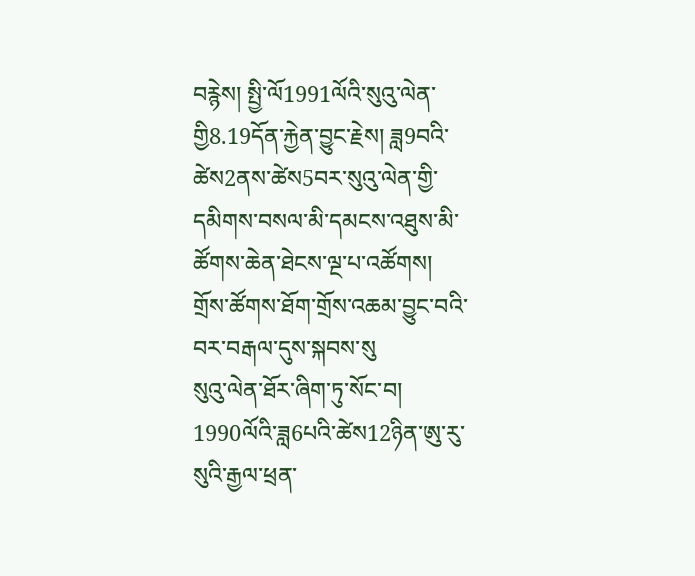བརྙེས། སྤྱི་ལོ1991ལོའི་སུའུ་ལེན་གྱི8.19དོན་རྐྱེན་བྱུང་རྗེས། ཟླ9བའི་ཚེས2ནས་ཚེས5བར་སུའུ་ལེན་གྱི་དམིགས་བསལ་མི་དམངས་འཐུས་མི་ཚོགས་ཆེན་ཐེངས་ལྔ་པ་འཚོགས། གྲོས་ཚོགས་ཐོག་གྲོས་འཆམ་བྱུང་བའི་བར་བརྒལ་དུས་སྐབས་སུ
སུའུ་ལེན་ཐོར་ཞིག་ཏུ་སོང་བ།
1990ལོའི་ཟླ6པའི་ཚེས12ཉིན་ཨུ་རུ་སུའི་རྒྱལ་ཕྲན་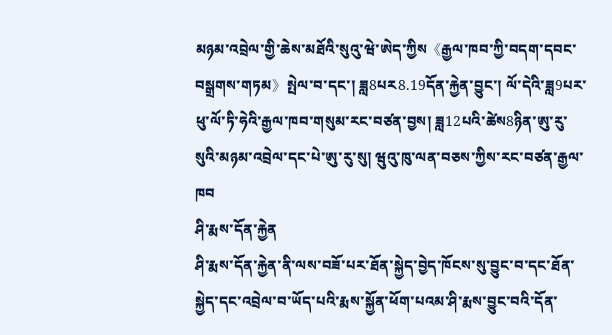མཉམ་འབྲེལ་གྱི་ཆེས་མཐོའི་སུའུ་ཝེ་ཨེད་ཀྱིས《རྒྱལ་ཁབ་ཀྱི་བདག་དབང་བསྒྲགས་གཏམ》སྤེལ་བ་དང་། ཟླ8པར8.19དོན་རྐྱེན་བྱུང་། ལོ་དེའི་ཟླ9པར་ཕུ་ལོ་ཏི་ཧེའི་རྒྱལ་ཁབ་གསུམ་རང་བཙན་བྱས། ཟླ12པའི་ཚེས8ཉིན་ཨུ་རུ་སུའི་མཉམ་འབྲེལ་དང་པེ་ཨུ་རུ་སུ། ཝུའུ་ཁུ་ལན་བཅས་ཀྱིས་རང་བཙན་རྒྱལ་ཁབ
ཤི་རྨས་དོན་རྐྱེན
ཤི་རྨས་དོན་རྐྱེན་ནི་ལས་བཟོ་པར་ཐོན་སྐྱེད་བྱེད་ཁོངས་སུ་བྱུང་བ་དང་ཐོན་སྐྱེད་དང་འབྲེལ་བ་ཡོད་པའི་རྨས་སྐྱོན་ཕོག་པའམ་ཤི་རྨས་བྱུང་བའི་དོན་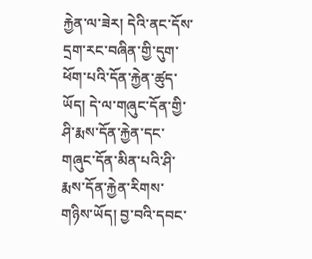རྐྱེན་ལ་ཟེར། དེའི་ནང་དོས་དྲག་རང་བཞིན་གྱི་དུག་ཕོག་པའི་དོན་རྐྱེན་ཚུད་ཡོད། དེ་ལ་གཞུང་དོན་གྱི་ཤི་རྨས་དོན་རྐྱེན་དང་གཞུང་དོན་མིན་པའི་ཤི་རྨས་དོན་རྐྱེན་རིགས་གཉིས་ཡོད། བྱ་བའི་དབང་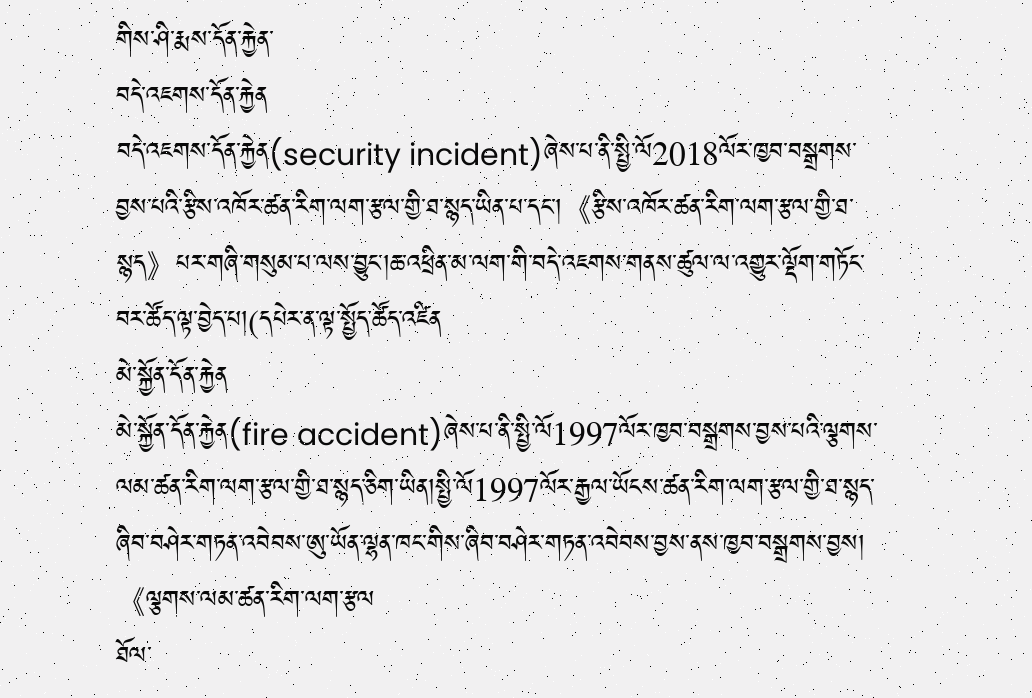གིས་ཤི་རྨས་དོན་རྐྱེན་
བདེ་འཇགས་དོན་རྐྱེན
བདེ་འཇགས་དོན་རྐྱེན(security incident)ཞེས་པ་ནི་སྤྱི་ལོ2018ལོར་ཁྱབ་བསྒྲགས་བྱས་པའི་རྩིས་འཁོར་ཚན་རིག་ལག་རྩལ་གྱི་ཐ་སྙད་ཡིན་པ་དང་།《རྩིས་འཁོར་ཚན་རིག་ལག་རྩལ་གྱི་ཐ་སྙད》པར་གཞི་གསུམ་པ་ལས་བྱུང་།ཆ་འཕྲིན་མ་ལག་གི་བདེ་འཇགས་གནས་ཚུལ་ལ་འགྱུར་ལྡོག་གཏོང་བར་ཚོད་ལྟ་བྱེད་པ།(དཔེར་ན་ལྟ་སྤྱོད་ཚོད་འཛིན
མེ་སྐྱོན་དོན་རྐྱེན
མེ་སྐྱོན་དོན་རྐྱེན(fire accident)ཞེས་པ་ནི་སྤྱི་ལོ1997ལོར་ཁྱབ་བསྒྲགས་བྱས་པའི་ལྕགས་ལམ་ཚན་རིག་ལག་རྩལ་གྱི་ཐ་སྙད་ཅིག་ཡིན།སྤྱི་ལོ1997ལོར་རྒྱལ་ཡོངས་ཚན་རིག་ལག་རྩལ་གྱི་ཐ་སྙད་ཞིབ་བཤེར་གཏན་འབེབས་ཨུ་ཡོན་ལྷན་ཁང་གིས་ཞིབ་བཤེར་གཏན་འབེབས་བྱས་ནས་ཁྱབ་བསྒྲགས་བྱས། 《ལྕགས་ལམ་ཚན་རིག་ལག་རྩལ
ཐོལ་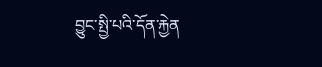བྱུང་སྤྱི་པའི་དོན་རྐྱེན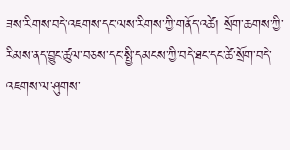ཟས་རིགས་བདེ་འཇགས་དང་ལས་རིགས་ཀྱི་གནོད་འཚེ། སྲོག་ཆགས་ཀྱི་རིམས་ནད་བྱུང་ཚུལ་བཅས་དང་སྤྱི་དམངས་ཀྱི་བདེ་ཐང་དང་ཚེ་སྲོག་བདེ་འཇགས་ལ་ཤུགས་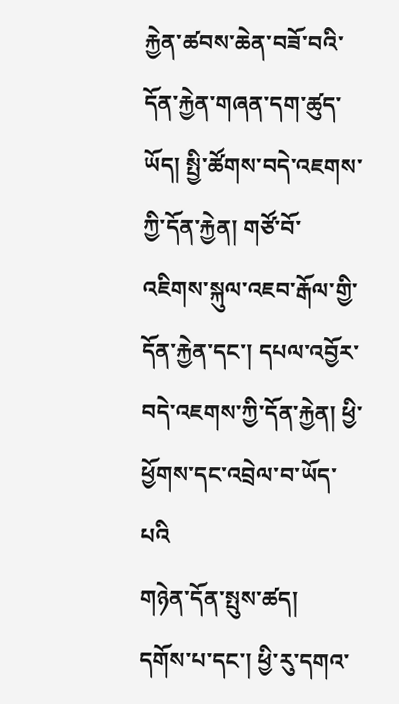རྐྱེན་ཚབས་ཆེན་བཟོ་བའི་དོན་རྐྱེན་གཞན་དག་ཚུད་ཡོད། སྤྱི་ཚོགས་བདེ་འཇགས་ཀྱི་དོན་རྐྱེན། གཙོ་བོ་འཇིགས་སྐུལ་འཇབ་རྒོལ་གྱི་དོན་རྐྱེན་དང་། དཔལ་འབྱོར་བདེ་འཇགས་ཀྱི་དོན་རྐྱེན། ཕྱི་ཕྱོགས་དང་འབྲེལ་བ་ཡོད་པའི
གཉེན་དོན་སྤུས་ཚད།
དགོས་པ་དང་། ཕྱི་རུ་དགའ་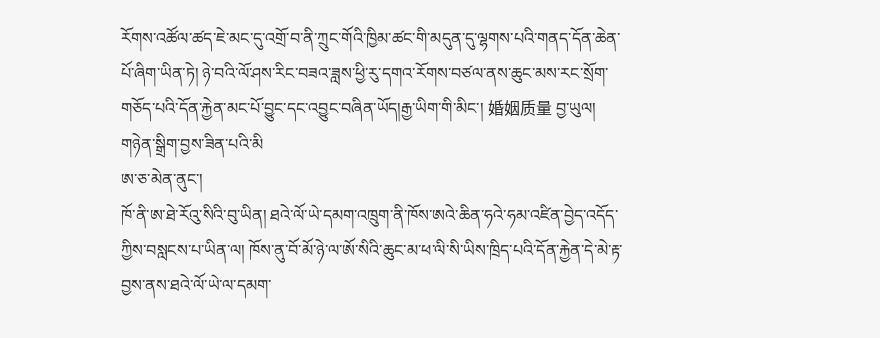རོགས་འཚོལ་ཚད་ཇེ་མང་དུ་འགྲོ་བ་ནི་ཀྲུང་གོའི་ཁྱིམ་ཚང་གི་མདུན་དུ་ལྷགས་པའི་གནད་དོན་ཆེན་པོ་ཞིག་ཡིན་ཏེ། ཉེ་བའི་ལོ་ཤས་རིང་བཟའ་ཟླས་ཕྱི་རུ་དགའ་རོགས་བཙལ་ནས་ཆུང་མས་རང་སྲོག་གཅོད་པའི་དོན་རྐྱེན་མང་པོ་བྱུང་དང་འབྱུང་བཞིན་ཡོད།རྒྱ་ཡིག་གི་མིང་། 婚姻质量 བྱ་ཡུལ། གཉེན་སྒྲིག་བྱས་ཟིན་པའི་མི
ཨ་ཅ་མེན་ནུང་།
ཁོ་ནི་ཨ་ཐེ་རོའུ་སིའི་བུ་ཡིན། ཐའེ་ལོ་ཡེ་དམག་འཁྲུག་ནི་ཁོས་ཨའེ་ཆིན་ཧའེ་ཧམ་འཛིན་བྱེད་འདོད་ཀྱིས་བསླངས་པ་ཡིན་ལ། ཁོས་ནུ་བོ་མོ་ཉེ་ལ་ཨོ་སིའི་ཆུང་མ་ཕ་ལི་སི་ཡིས་ཁྲིད་པའི་དོན་རྐྱེན་དེ་མེ་རྟ་བྱས་ནས་ཐའེ་ལོ་ཡེ་ལ་དམག་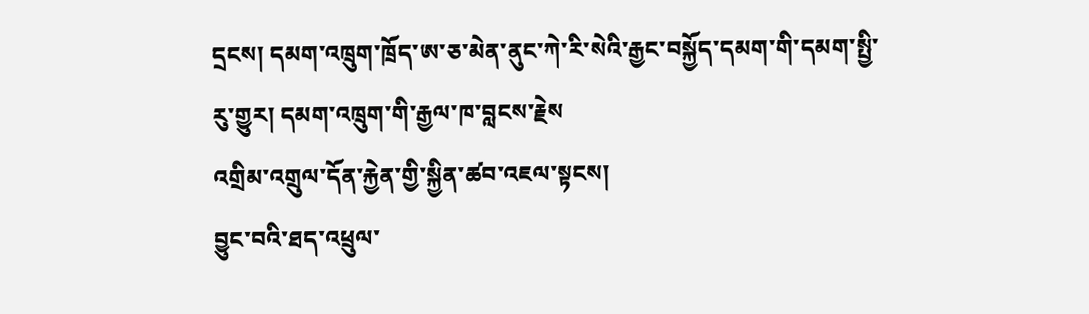དྲངས། དམག་འཁྲུག་ཁྲོད་ཨ་ཅ་མེན་ནུང་ཀེ་རི་སེའི་རྒྱང་བསྐྱོད་དམག་གི་དམག་སྤྱི་རུ་གྱུར། དམག་འཁྲུག་གི་རྒྱལ་ཁ་བླངས་རྗེས
འགྲིམ་འགྲུལ་དོན་རྐྱེན་གྱི་སྐྱིན་ཚབ་འཇལ་སྟངས།
བྱུང་བའི་ཐད་འཕྲུལ་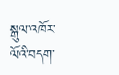སྒུལ་འཁོར་ལོའི་བདག་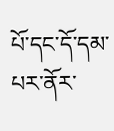པོ་དང་དོ་དམ་པར་ནོར་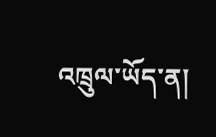འཁྲུལ་ཡོད་ན།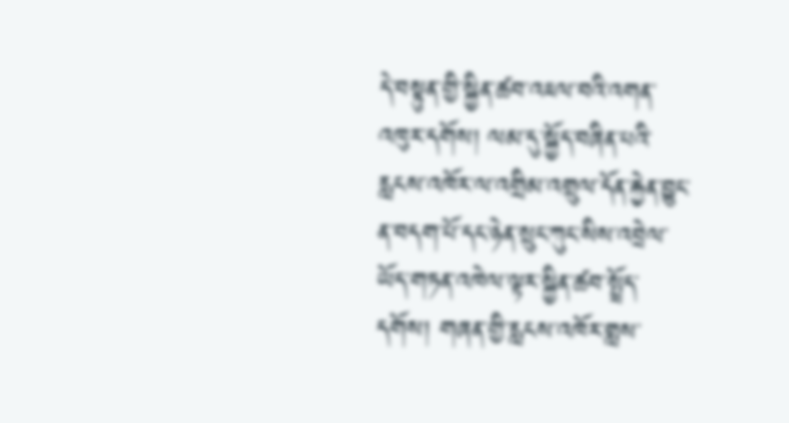དེ་བསྟུན་གྱི་སྐྱིན་ཚབ་འཇལ་བའི་འགན་འཁུར་དགོས། ལམ་དུ་སྐྱོད་བཞིན་པའི་རླངས་འཁོར་ལ་འགྲིམ་འགྲུལ་དོན་རྐྱེན་བྱུང་ན་བདག་པོ་དང་ཉེན་སྲུང་ཀུང་སིས་འབྲེལ་ཡོད་གཏན་འཁེལ་ལྟར་སྐྱིན་ཚབ་སྤྲོད་དགོས། གཞན་གྱི་རླངས་འཁོར་གླས་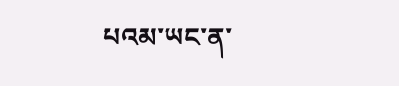པའམ་ཡང་ན་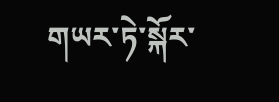གཡར་ཏེ་སྐོར་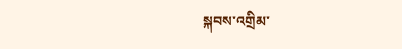སྐབས་འགྲིམ་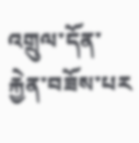འགྲུལ་དོན་རྐྱེན་བཟོས་པར